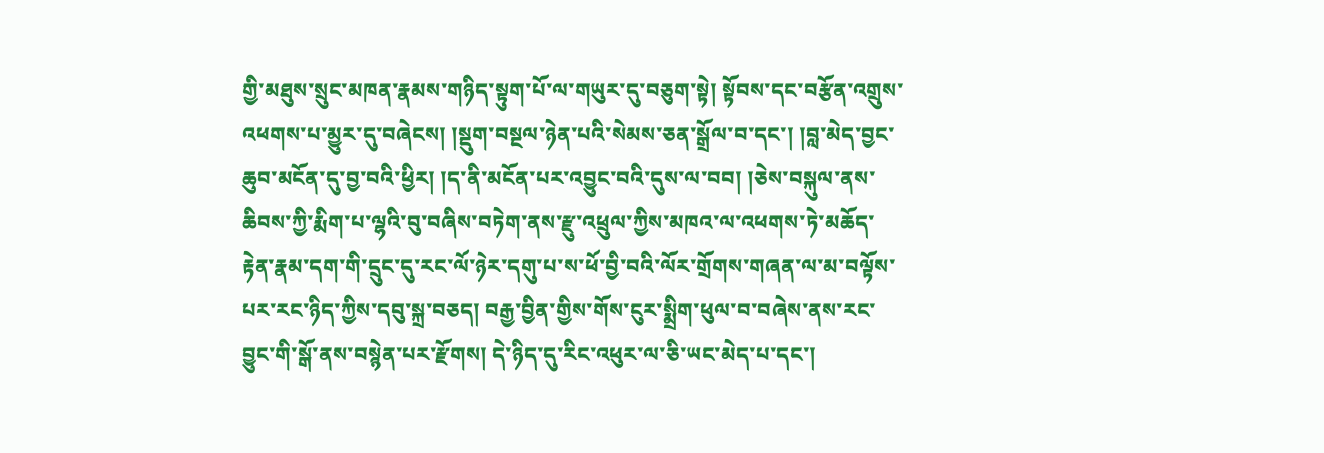གྱི་མཐུས་སྲུང་མཁན་རྣམས་གཉིད་སྟུག་པོ་ལ་གཡུར་དུ་བཅུག་སྟེ། སྟོབས་དང་བརྩོན་འགྲུས་འཕགས་པ་མྱུར་དུ་བཞེངས། །སྡུག་བསྔལ་ཉེན་པའི་སེམས་ཅན་སྒྲོལ་བ་དང་། །བླ་མེད་བྱང་ཆུབ་མངོན་དུ་བྱ་བའི་ཕྱིར། །ད་ནི་མངོན་པར་འབྱུང་བའི་དུས་ལ་བབ། །ཅེས་བསྐུལ་ནས་ཆིབས་ཀྱི་རྨིག་པ་ལྷའི་བུ་བཞིས་བཏེག་ནས་རྫུ་འཕྲུལ་ཀྱིས་མཁའ་ལ་འཕགས་ཏེ་མཆོད་རྟེན་རྣམ་དག་གི་དྲུང་དུ་རང་ལོ་ཉེར་དགུ་པ་ས་ཕོ་བྱི་བའི་ལོར་གྲོགས་གཞན་ལ་མ་བལྟོས་པར་རང་ཉིད་ཀྱིས་དབུ་སྐྲ་བཅད། བརྒྱ་བྱིན་གྱིས་གོས་ངུར་སྨྲིག་ཕུལ་བ་བཞེས་ནས་རང་བྱུང་གི་སྒོ་ནས་བསྙེན་པར་རྫོགས། དེ་ཉིད་དུ་རིང་འཕུར་ལ་ཅི་ཡང་མེད་པ་དང་།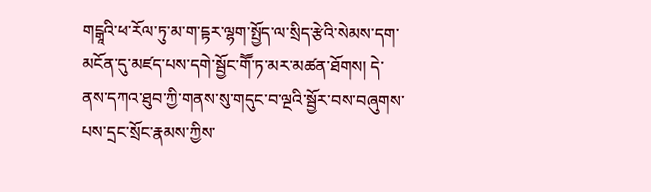གངྒཱའི་ཕ་རོལ་ཏུ་མ་ག་དྟར་ལྷག་སྤྱོད་ལ་སྲིད་རྩེའི་སེམས་དག་མངོན་དུ་མཛད་པས་དགེ་སྦྱོང་གཽ་ཏ་མར་མཚན་ཐོགས། དེ་ནས་དཀའ་ཐུབ་ཀྱི་གནས་སུ་གདུང་བ་ལྔའི་སྦྱོར་བས་བཞུགས་པས་དྲང་སྲོང་རྣམས་ཀྱིས་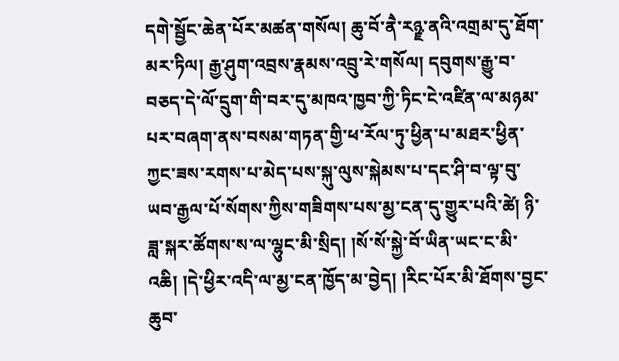དགེ་སྦྱོང་ཆེན་པོར་མཚན་གསོལ། ཆུ་བོ་ནཻ་རཉྫ་ནའི་འགྲམ་དུ་ཐོག་མར་ཏིལ། རྒྱ་ཤུག་འབྲས་རྣམས་འབྲུ་རེ་གསོལ། དབུགས་རྒྱུ་བ་བཅད་དེ་ལོ་དྲུག་གི་བར་དུ་མཁའ་ཁྱབ་ཀྱི་ཏིང་ངེ་འཛིན་ལ་མཉམ་པར་བཞག་ནས་བསམ་གཏན་གྱི་ཕ་རོལ་ཏུ་ཕྱིན་པ་མཐར་ཕྱིན་ཀྱང་ཟས་རགས་པ་མེད་པས་སྐུ་ལུས་སྐེམས་པ་དང་ཤི་བ་ལྟ་བུ་ཡབ་རྒྱལ་པོ་སོགས་ཀྱིས་གཟིགས་པས་མྱ་ངན་དུ་གྱུར་པའི་ཚེ། ཉི་ཟླ་སྐར་ཚོགས་ས་ལ་ལྷུང་མི་སྲིད། །སོ་སོ་སྐྱེ་བོ་ཡིན་ཡང་ང་མི་འཆི། །དེ་ཕྱིར་འདི་ལ་མྱ་ངན་ཁྱོད་མ་བྱེད། །རིང་པོར་མི་ཐོགས་བྱང་ཆུབ་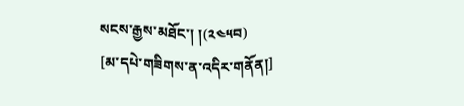སངས་རྒྱས་མཐོང་། །(༢༤༥བ)
[མ་དཔེ་གཟིགས་ན་འདིར་གནོན།]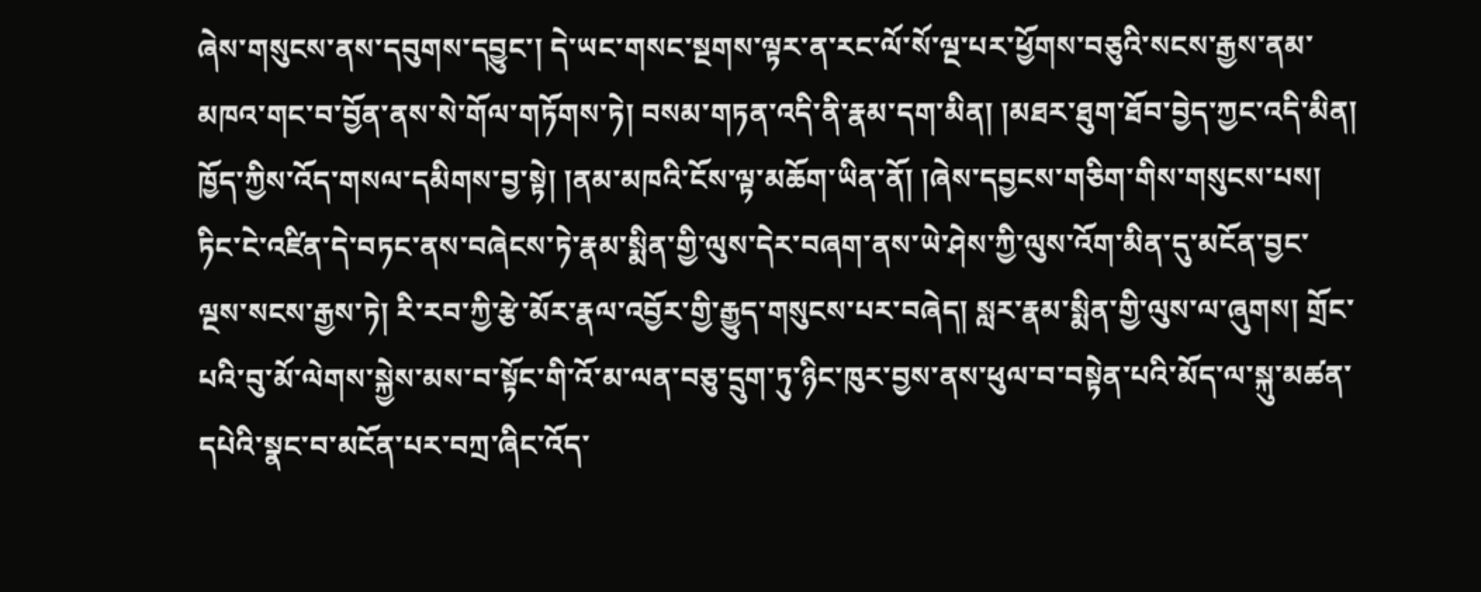ཞེས་གསུངས་ནས་དབུགས་དབྱུང་། དེ་ཡང་གསང་སྔགས་ལྟར་ན་རང་ལོ་སོ་ལྔ་པར་ཕྱོགས་བཅུའི་སངས་རྒྱས་ནམ་མཁའ་གང་བ་བྱོན་ནས་སེ་གོལ་གཏོགས་ཏེ། བསམ་གཏན་འདི་ནི་རྣམ་དག་མིན། །མཐར་ཐུག་ཐོབ་བྱེད་ཀྱང་འདི་མིན། ཁྱོད་ཀྱིས་འོད་གསལ་དམིགས་བྱ་སྟེ། །ནམ་མཁའི་ངོས་ལྟ་མཆོག་ཡིན་ནོ། །ཞེས་དབྱངས་གཅིག་གིས་གསུངས་པས། ཏིང་ངེ་འཛིན་དེ་བཏང་ནས་བཞེངས་ཏེ་རྣམ་སྨིན་གྱི་ལུས་དེར་བཞག་ནས་ཡེ་ཤེས་ཀྱི་ལུས་འོག་མིན་དུ་མངོན་བྱང་ལྔས་སངས་རྒྱས་ཏེ། རི་རབ་ཀྱི་རྩེ་མོར་རྣལ་འབྱོར་གྱི་རྒྱུད་གསུངས་པར་བཞེད། སླར་རྣམ་སྨིན་གྱི་ལུས་ལ་ཞུགས། གྲོང་པའི་བུ་མོ་ལེགས་སྐྱེས་མས་བ་སྟོང་གི་འོ་མ་ལན་བཅུ་དྲུག་ཏུ་ཉིང་ཁུར་བྱས་ནས་ཕུལ་བ་བསྟེན་པའི་མོད་ལ་སྐུ་མཚན་དཔེའི་སྣང་བ་མངོན་པར་བཀྲ་ཞིང་འོད་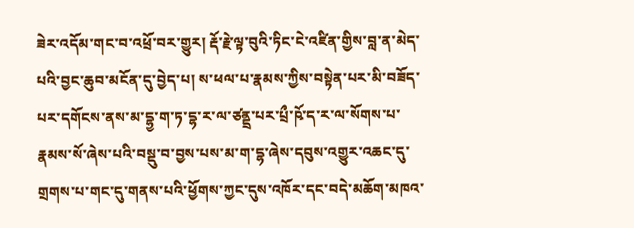ཟེར་འདོམ་གང་བ་འཕྲོ་བར་གྱུར། རྡོ་རྗེ་ལྟ་བུའི་ཏིང་ངེ་འཛིན་གྱིས་བླ་ན་མེད་པའི་བྱང་ཆུབ་མངོན་དུ་བྱེད་པ། ས་ཕལ་པ་རྣམས་ཀྱིས་བསྟེན་པར་མི་བཟོད་པར་དགོངས་ནས་མ་དྷྱ་ག་ཏ་དྷ་ར་ལ་ཙནྡྲ་པར་པྲྀ་ཥོ་ད་ར་ལ་སོགས་པ་རྣམས་སོ་ཞེས་པའི་བསྡུ་བ་བྱས་པས་མ་ག་དྷ་ཞེས་དབུས་འགྱུར་འཆང་དུ་གྲགས་པ་གང་དུ་གནས་པའི་ཕྱོགས་ཀྱང་དུས་འཁོར་དང་བདེ་མཆོག་མཁའ་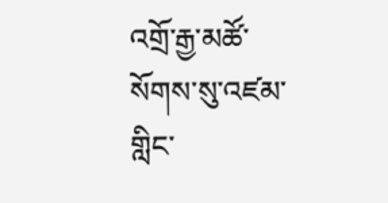འགྲོ་རྒྱ་མཚོ་སོགས་སུ་འཛམ་གླིང་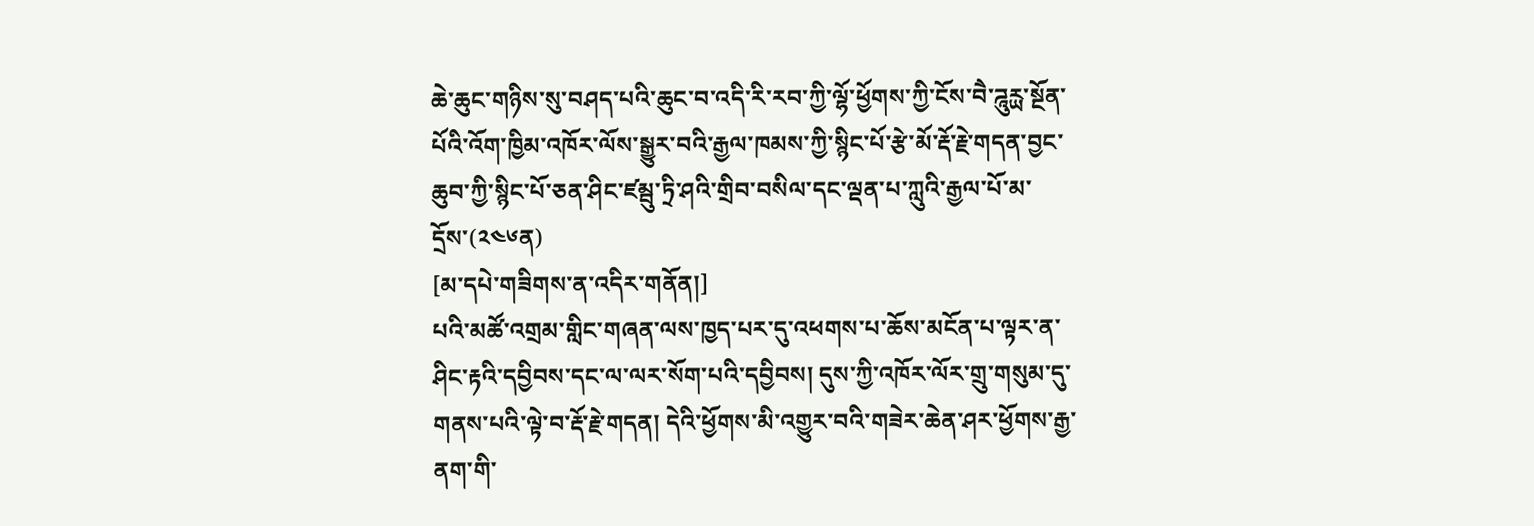ཆེ་ཆུང་གཉིས་སུ་བཤད་པའི་ཆུང་བ་འདི་རི་རབ་ཀྱི་ལྷོ་ཕྱོགས་ཀྱི་ངོས་བཻ་ཌཱུཪྻ་སྔོན་པོའི་འོག་ཁྱིམ་འཁོར་ལོས་སྒྱུར་བའི་རྒྱལ་ཁམས་ཀྱི་སྙིང་པོ་རྩེ་མོ་རྡོ་རྗེ་གདན་བྱང་ཆུབ་ཀྱི་སྙིང་པོ་ཅན་ཤིང་ཛམྦུ་ཏྲི་ཤའི་གྲིབ་བསིལ་དང་ལྡན་པ་ཀླུའི་རྒྱལ་པོ་མ་དྲོས་(༢༤༦ན)
[མ་དཔེ་གཟིགས་ན་འདིར་གནོན།]
པའི་མཚོ་འགྲམ་གླིང་གཞན་ལས་ཁྱད་པར་དུ་འཕགས་པ་ཆོས་མངོན་པ་ལྟར་ན་ཤིང་རྟའི་དབྱིབས་དང་ལ་ལར་སོག་པའི་དབྱིབས། དུས་ཀྱི་འཁོར་ལོར་གྲུ་གསུམ་དུ་གནས་པའི་ལྟེ་བ་རྡོ་རྗེ་གདན། དེའི་ཕྱོགས་མི་འགྱུར་བའི་གཟེར་ཆེན་ཤར་ཕྱོགས་རྒྱ་ནག་གི་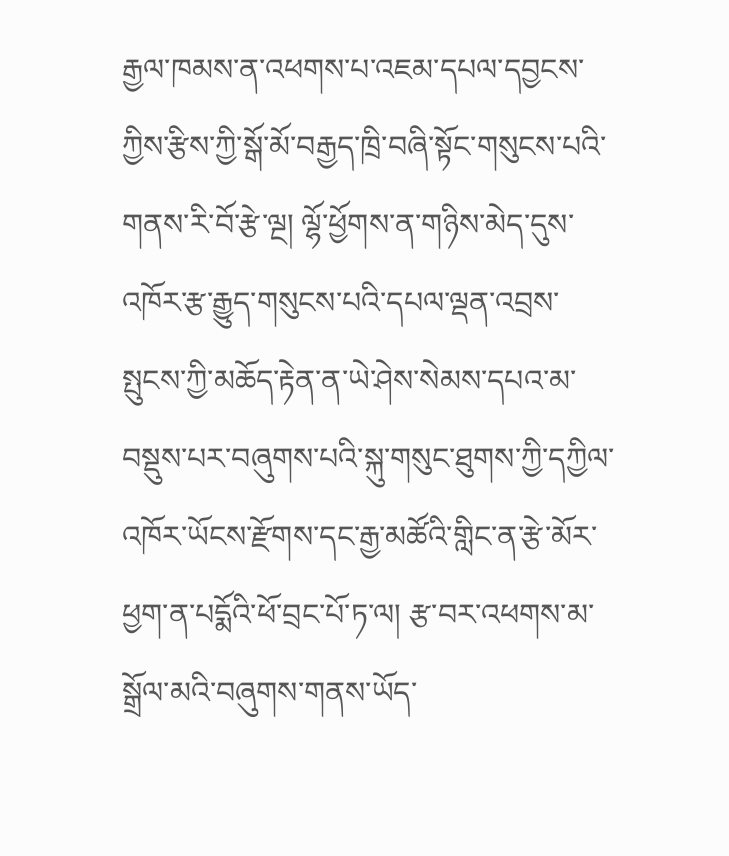རྒྱལ་ཁམས་ན་འཕགས་པ་འཇམ་དཔལ་དབྱངས་ཀྱིས་རྩིས་ཀྱི་སྒོ་མོ་བརྒྱད་ཁྲི་བཞི་སྟོང་གསུངས་པའི་གནས་རི་བོ་རྩེ་ལྔ། ལྷོ་ཕྱོགས་ན་གཉིས་མེད་དུས་འཁོར་རྩ་རྒྱུད་གསུངས་པའི་དཔལ་ལྡན་འབྲས་སྤུངས་ཀྱི་མཆོད་རྟེན་ན་ཡེ་ཤེས་སེམས་དཔའ་མ་བསྡུས་པར་བཞུགས་པའི་སྐུ་གསུང་ཐུགས་ཀྱི་དཀྱིལ་འཁོར་ཡོངས་རྫོགས་དང་རྒྱ་མཚོའི་གླིང་ན་རྩེ་མོར་ཕྱག་ན་པདྨོའི་ཕོ་བྲང་པོ་ཏ་ལ། རྩ་བར་འཕགས་མ་སྒྲོལ་མའི་བཞུགས་གནས་ཡོད་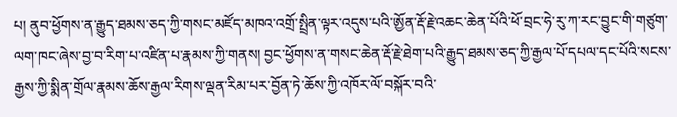པ། ནུབ་ཕྱོགས་ན་རྒྱུད་ཐམས་ཅད་ཀྱི་གསང་མཛོད་མཁའ་འགྲོ་སྤྲིན་ལྟར་འདུས་པའི་ཨྱོན་རྡོ་རྗེ་འཆང་ཆེན་པོའི་ཕོ་བྲང་ཧེ་རུ་ཀ་རང་བྱུང་གི་གཙུག་ལག་ཁང་ཞེས་བྱ་བ་རིག་པ་འཛིན་པ་རྣམས་ཀྱི་གནས། བྱང་ཕྱོགས་ན་གསང་ཆེན་རྡོ་རྗེ་ཐེག་པའི་རྒྱུད་ཐམས་ཅད་ཀྱི་རྒྱལ་པོ་དཔལ་དང་པོའི་སངས་རྒྱས་ཀྱི་སྨིན་གྲོལ་རྣམས་ཆོས་རྒྱལ་རིགས་ལྡན་རིམ་པར་བྱོན་ཏེ་ཆོས་ཀྱི་འཁོར་ལོ་བསྐོར་བའི་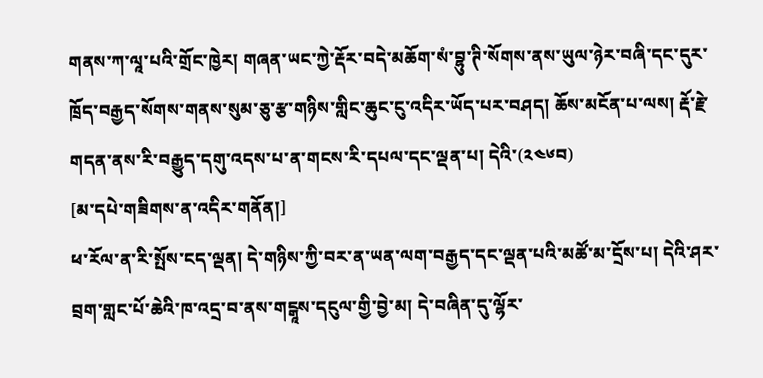གནས་ཀ་ལཱ་པའི་གྲོང་ཁྱེར། གཞན་ཡང་ཀྱེ་རྡོར་བདེ་མཆོག་སཾ་བྷུ་ཊི་སོགས་ནས་ཡུལ་ཉེར་བཞི་དང་དུར་ཁྲོད་བརྒྱད་སོགས་གནས་སུམ་ཅུ་རྩ་གཉིས་གླིང་ཆུང་ངུ་འདིར་ཡོད་པར་བཤད། ཆོས་མངོན་པ་ལས། རྡོ་རྗེ་གདན་ནས་རི་བརྒྱུད་དགུ་འདས་པ་ན་གངས་རི་དཔལ་དང་ལྡན་པ། དེའི་(༢༤༦བ)
[མ་དཔེ་གཟིགས་ན་འདིར་གནོན།]
ཕ་རོལ་ན་རི་སྤོས་ངད་ལྡན། དེ་གཉིས་ཀྱི་བར་ན་ཡན་ལག་བརྒྱད་དང་ལྡན་པའི་མཚོ་མ་དྲོས་པ། དེའི་ཤར་བྲག་གླང་པོ་ཆེའི་ཁ་འདྲ་བ་ནས་གངྒཱས་དངུལ་གྱི་བྱེ་མ། དེ་བཞིན་དུ་ལྷོར་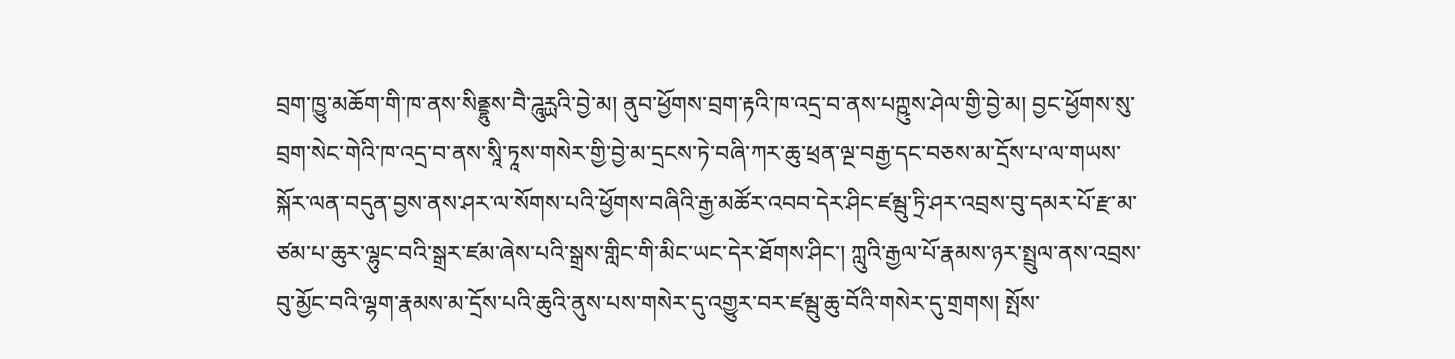བྲག་ཁྱུ་མཆོག་གི་ཁ་ནས་སིནྡྷུས་བཻ་ཌཱུཪྻའི་བྱེ་མ། ནུབ་ཕྱོགས་བྲག་རྟའི་ཁ་འདྲ་བ་ནས་པཀྵུས་ཤེལ་གྱི་བྱེ་མ། བྱང་ཕྱོགས་སུ་བྲག་སེང་གེའི་ཁ་འདྲ་བ་ནས་སཱི་ཏཱས་གསེར་གྱི་བྱེ་མ་དྲངས་ཏེ་བཞི་ཀར་ཆུ་ཕྲན་ལྔ་བརྒྱ་དང་བཅས་མ་དྲོས་པ་ལ་གཡས་སྐོར་ལན་བདུན་བྱས་ནས་ཤར་ལ་སོགས་པའི་ཕྱོགས་བཞིའི་རྒྱ་མཚོར་འབབ་དེར་ཤིང་ཛམྦུ་ཏྲི་ཤར་འབྲས་བུ་དམར་པོ་རྫ་མ་ཙམ་པ་ཆུར་ལྷུང་བའི་སྒྲར་ཛམ་ཞེས་པའི་སྒྲས་གླིང་གི་མིང་ཡང་དེར་ཐོགས་ཤིང་། ཀླུའི་རྒྱལ་པོ་རྣམས་ཉར་སྤྲུལ་ནས་འབྲས་བུ་མྱོང་བའི་ལྷག་རྣམས་མ་དྲོས་པའི་ཆུའི་ནུས་པས་གསེར་དུ་འགྱུར་བར་ཛམྦུ་ཆུ་བོའི་གསེར་དུ་གྲགས། སྤོས་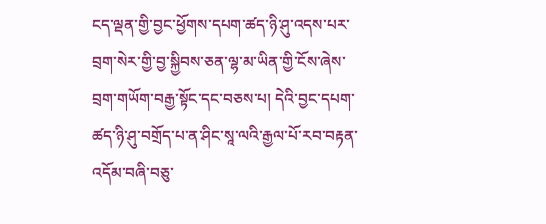ངད་ལྡན་གྱི་བྱང་ཕྱོགས་དཔག་ཚད་ཉི་ཤུ་འདས་པར་བྲག་སེར་གྱི་བྱ་སྐྱིབས་ཅན་ལྷ་མ་ཡིན་གྱི་ངོས་ཞེས་བྲག་གཡོག་བརྒྱ་སྟོང་དང་བཅས་པ། དེའི་བྱང་དཔག་ཚད་ཉི་ཤུ་བགྲོད་པ་ན་ཤིང་སཱ་ལའི་རྒྱལ་པོ་རབ་བརྟན་འདོམ་བཞི་བཅུ་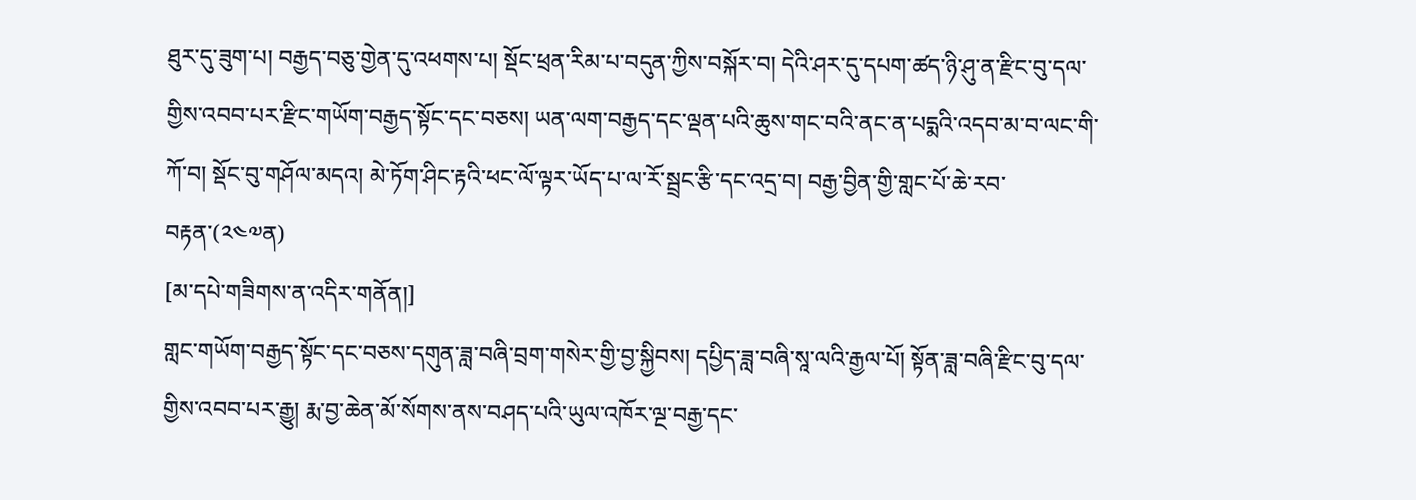ཐུར་དུ་ཟུག་པ། བརྒྱད་བཅུ་གྱེན་དུ་འཕགས་པ། སྡོང་ཕྲན་རིམ་པ་བདུན་ཀྱིས་བསྐོར་བ། དེའི་ཤར་དུ་དཔག་ཚད་ཉི་ཤུ་ན་རྫིང་བུ་དལ་གྱིས་འབབ་པར་རྫིང་གཡོག་བརྒྱད་སྟོང་དང་བཅས། ཡན་ལག་བརྒྱད་དང་ལྡན་པའི་ཆུས་གང་བའི་ནང་ན་པདྨའི་འདབ་མ་བ་ལང་གི་ཀོ་བ། སྡོང་བུ་གཤོལ་མདའ། མེ་ཏོག་ཤིང་རྟའི་ཕང་ལོ་ལྟར་ཡོད་པ་ལ་རོ་སྦྲང་རྩི་དང་འདྲ་བ། བརྒྱ་བྱིན་གྱི་གླང་པོ་ཆེ་རབ་བརྟན་(༢༤༧ན)
[མ་དཔེ་གཟིགས་ན་འདིར་གནོན།]
གླང་གཡོག་བརྒྱད་སྟོང་དང་བཅས་དགུན་ཟླ་བཞི་བྲག་གསེར་གྱི་བྱ་སྐྱིབས། དཔྱིད་ཟླ་བཞི་སཱ་ལའི་རྒྱལ་པོ། སྟོན་ཟླ་བཞི་རྫིང་བུ་དལ་གྱིས་འབབ་པར་རྒྱུ། རྨ་བྱ་ཆེན་མོ་སོགས་ནས་བཤད་པའི་ཡུལ་འཁོར་ལྔ་བརྒྱ་དང་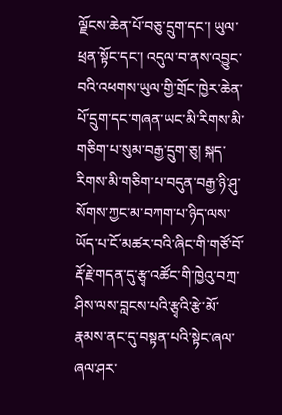ལྗོངས་ཆེན་པོ་བཅུ་དྲུག་དང་། ཡུལ་ཕྲན་སྟོང་དང་། འདུལ་བ་ནས་འབྱུང་བའི་འཕགས་ཡུལ་གྱི་གྲོང་ཁྱེར་ཆེན་པོ་དྲུག་དང་གཞན་ཡང་མི་རིགས་མི་གཅིག་པ་སུམ་བརྒྱ་དྲུག་ཅུ། སྐད་རིགས་མི་གཅིག་པ་བདུན་བརྒྱ་ཉི་ཤུ་སོགས་ཀྱང་མ་བཀག་པ་ཉིད་ལས་ཡོད་པ་ངོ་མཚར་བའི་ཞིང་གི་གཙོ་བོ་རྡོ་རྗེ་གདན་དུ་རྩྭ་འཚོང་གི་ཁྱེའུ་བཀྲ་ཤིས་ལས་བླངས་པའི་རྩྭའི་རྩེ་མོ་རྣམས་ནང་དུ་བསྟན་པའི་སྟེང་ཞལ་ཞལ་ཤར་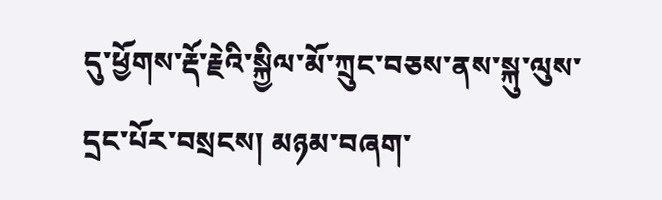དུ་ཕྱོགས་རྡོ་རྗེའི་སྐྱིལ་མོ་ཀྲུང་བཅས་ནས་སྐུ་ལུས་དྲང་པོར་བསྲངས། མཉམ་བཞག་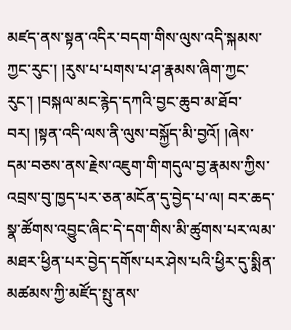མཛད་ནས་སྟན་འདིར་བདག་གིས་ལུས་འདི་སྐམས་ཀྱང་རུང་། །རུས་པ་པགས་པ་ཤ་རྣམས་ཞིག་ཀྱང་རུང་། །བསྐལ་མང་རྙེད་དཀའི་བྱང་ཆུབ་མ་ཐོབ་བར། །སྟན་འདི་ལས་ནི་ལུས་བསྐྱོད་མི་བྱའོ། །ཞེས་དམ་བཅས་ནས་རྗེས་འཇུག་གི་གདུལ་བྱ་རྣམས་ཀྱིས་འབྲས་བུ་ཁྱད་པར་ཅན་མངོན་དུ་བྱེད་པ་ལ། བར་ཆད་སྣ་ཚོགས་འབྱུང་ཞིང་དེ་དག་གིས་མི་ཚུགས་པར་ལམ་མཐར་ཕྱིན་པར་བྱེད་དགོས་པར་ཤེས་པའི་ཕྱིར་དུ་སྨིན་མཚམས་ཀྱི་མཛོད་སྤུ་ནས་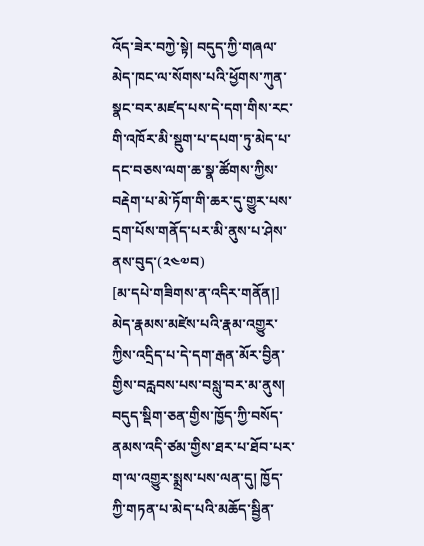འོད་ཟེར་བཀྱེ་སྟེ། བདུད་ཀྱི་གཞལ་མེད་ཁང་ལ་སོགས་པའི་ཕྱོགས་ཀུན་སྣང་བར་མཛད་པས་དེ་དག་གིས་རང་གི་འཁོར་མི་སྡུག་པ་དཔག་ཏུ་མེད་པ་དང་བཅས་ལག་ཆ་སྣ་ཚོགས་ཀྱིས་བརྡེག་པ་མེ་ཏོག་གི་ཆར་དུ་གྱུར་པས་དྲག་པོས་གནོད་པར་མི་ནུས་པ་ཤེས་ནས་བུད་(༢༤༧བ)
[མ་དཔེ་གཟིགས་ན་འདིར་གནོན།]
མེད་རྣམས་མཛེས་པའི་རྣམ་འགྱུར་ཀྱིས་འདྲིད་པ་དེ་དག་རྒན་མོར་བྱིན་གྱིས་བརླབས་པས་བསླུ་བར་མ་ནུས། བདུད་སྡིག་ཅན་གྱིས་ཁྱོད་ཀྱི་བསོད་ནམས་འདི་ཙམ་གྱིས་ཐར་པ་ཐོབ་པར་ག་ལ་འགྱུར་སྨྲས་པས་ལན་དུ། ཁྱོད་ཀྱི་གཏན་པ་མེད་པའི་མཆོད་སྦྱིན་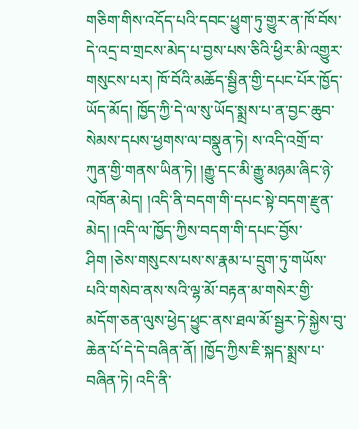གཅིག་གིས་འདོད་པའི་དབང་ཕྱུག་ཏུ་གྱུར་ན་ཁོ་བོས་དེ་འདྲ་བ་གྲངས་མེད་པ་བྱས་པས་ཅིའི་ཕྱིར་མི་འགྱུར་གསུངས་པར། ཁོ་བོའི་མཆོད་སྦྱིན་གྱི་དཔང་པོར་ཁྱོད་ཡོད་མོད། ཁྱོད་ཀྱི་དེ་ལ་སུ་ཡོད་སྨྲས་པ་ན་བྱང་ཆུབ་སེམས་དཔས་ཕྱགས་ལ་བསྣུན་ཏེ། ས་འདི་འགྲོ་བ་ཀུན་གྱི་གནས་ཡིན་ཏེ། །རྒྱུ་དང་མི་རྒྱུ་མཉམ་ཞིང་ཉེ་འཁོན་མེད། །འདི་ནི་བདག་གི་དཔང་སྟེ་བདག་རྫུན་མེད། །འདི་ལ་ཁྱོད་ཀྱིས་བདག་གི་དཔང་བྱོས་ཤིག །ཅེས་གསུངས་པས་ས་རྣམ་པ་དྲུག་ཏུ་གཡོས་པའི་གསེབ་ནས་སའི་ལྷ་མོ་བརྟན་མ་གསེར་གྱི་མདོག་ཅན་ལུས་ཕྱེད་ཕྱུང་ནས་ཐལ་མོ་སྦྱར་ཏེ་སྐྱེས་བུ་ཆེན་པོ་དེ་དེ་བཞིན་ནོ། །ཁྱོད་ཀྱིས་ཇི་སྐད་སྨྲས་པ་བཞིན་ཏེ། འདི་ནི་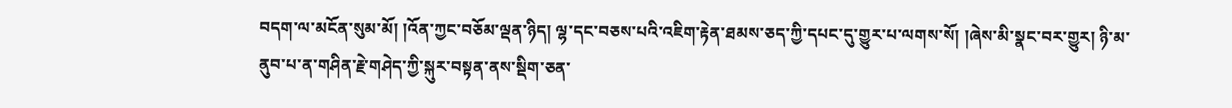བདག་ལ་མངོན་སུམ་མོ། །འོན་ཀྱང་བཅོམ་ལྡན་ཉིད། ལྷ་དང་བཅས་པའི་འཇིག་རྟེན་ཐམས་ཅད་ཀྱི་དཔང་དུ་གྱུར་པ་ལགས་སོ། །ཞེས་མི་སྣང་བར་གྱུར། ཉི་མ་ནུབ་པ་ན་གཤིན་རྗེ་གཤེད་ཀྱི་སྐུར་བསྟན་ནས་སྡིག་ཅན་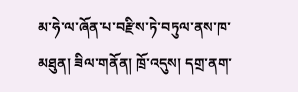མ་ཧེ་ལ་ཞོན་པ་བརྫིས་ཏེ་བཏུལ་ནས་ཁ་མཐུན། ཟིལ་གནོན། ཁྲོ་འདུས། དགྲ་ནག་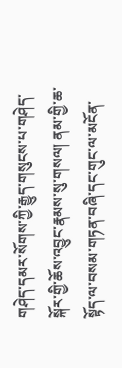གཤེད་དམར་སོགས་ཀྱི་རྒྱུད་གསུངས་པ་གཤེད་སྐོར་གྱི་ཆོས་འབྱུང་རྣམས་སུ་གསལ། ནམ་གྱི་ཆ་སྟོད་ལ་བསམ་གཏན་བཞི་དང་གུང་ལ་མངོན་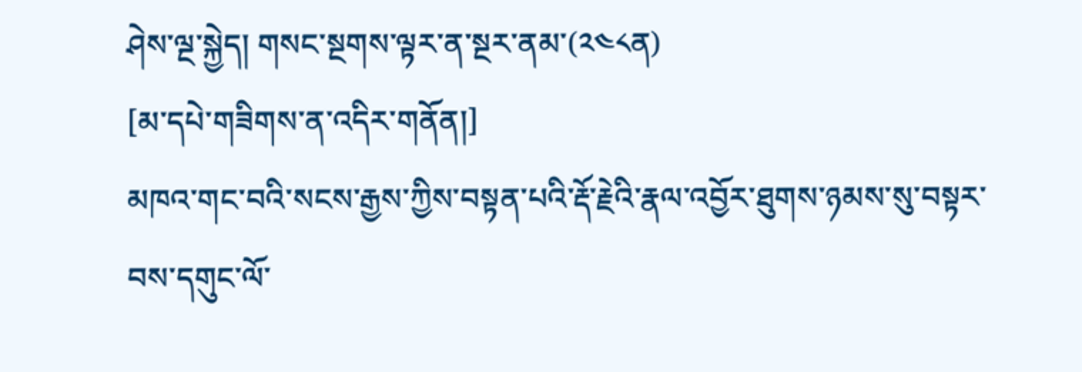ཤེས་ལྔ་སྐྱེད། གསང་སྔགས་ལྟར་ན་སྔར་ནམ་(༢༤༨ན)
[མ་དཔེ་གཟིགས་ན་འདིར་གནོན།]
མཁའ་གང་བའི་སངས་རྒྱས་ཀྱིས་བསྟན་པའི་རྡོ་རྗེའི་རྣལ་འབྱོར་ཐུགས་ཉམས་སུ་བསྟར་བས་དགུང་ལོ་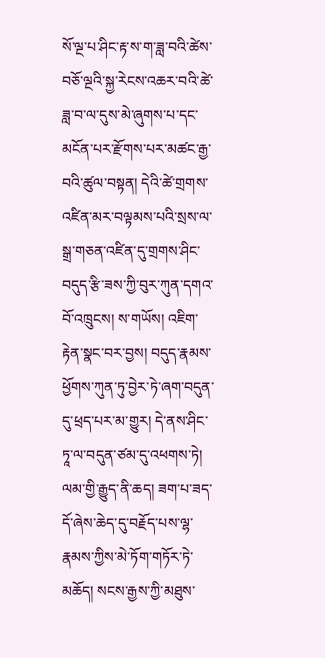སོ་ལྔ་པ་ཤིང་རྟ་ས་ག་ཟླ་བའི་ཚེས་བཅོ་ལྔའི་སྐྱ་རེངས་འཆར་བའི་ཚེ་ཟླ་བ་ལ་དུས་མེ་ཞུགས་པ་དང་མངོན་པར་རྫོགས་པར་མཚང་རྒྱ་བའི་ཚུལ་བསྟན། དེའི་ཚེ་གྲགས་འཛིན་མར་བལྟམས་པའི་སྲས་ལ་སྒྲ་གཅན་འཛིན་དུ་གྲགས་ཤིང་བདུད་རྩི་ཟས་ཀྱི་བུར་ཀུན་དགའ་བོ་འཁྲུངས། ས་གཡོས། འཇིག་རྟེན་སྣང་བར་བྱས། བདུད་རྣམས་ཕྱོགས་ཀུན་ཏུ་བྱེར་ཏེ་ཞག་བདུན་དུ་ཕྲད་པར་མ་གྱུར། དེ་ནས་ཤིང་ཏཱ་ལ་བདུན་ཙམ་དུ་འཕགས་ཏེ། ལམ་གྱི་རྒྱུད་ནི་ཆད། ཟག་པ་ཟད་དོ་ཞེས་ཆེད་དུ་བརྗོད་པས་ལྷ་རྣམས་ཀྱིས་མེ་ཏོག་གཏོར་ཏེ་མཆོད། སངས་རྒྱས་ཀྱི་མཐུས་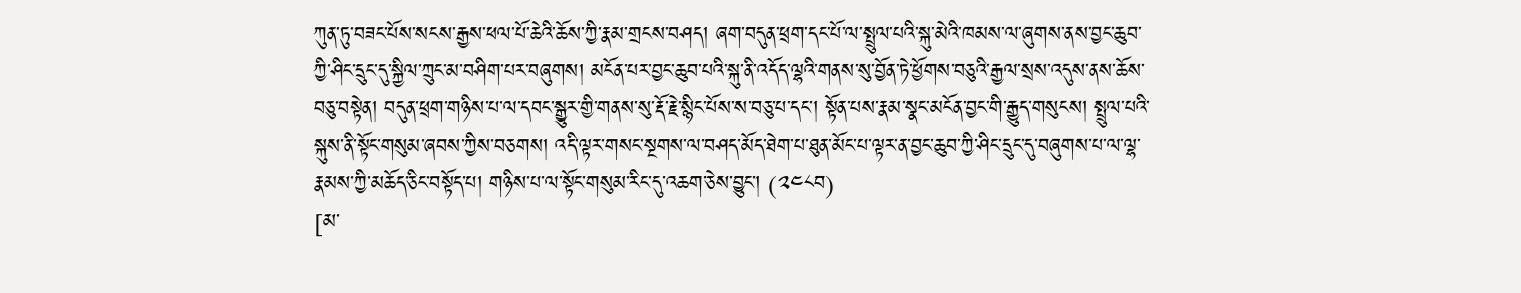ཀུན་ཏུ་བཟང་པོས་སངས་རྒྱས་ཕལ་པོ་ཆེའི་ཆོས་ཀྱི་རྣམ་གྲངས་བཤད། ཞག་བདུན་ཕྲག་དང་པོ་ལ་སྤྲུལ་པའི་སྐུ་མེའི་ཁམས་ལ་ཞུགས་ནས་བྱང་ཆུབ་ཀྱི་ཤིང་དྲུང་དུ་སྐྱིལ་ཀྲུང་མ་བཤིག་པར་བཞུགས། མངོན་པར་བྱང་ཆུབ་པའི་སྐུ་ནི་འདོད་ལྷའི་གནས་སུ་བྱོན་ཏེ་ཕྱོགས་བཅུའི་རྒྱལ་སྲས་འདུས་ནས་ཆོས་བཅུ་བསྟེན། བདུན་ཕྲག་གཉིས་པ་ལ་དབང་སྒྱུར་གྱི་གནས་སུ་རྡོ་རྗེ་སྙིང་པོས་ས་བཅུ་པ་དང་། སྟོན་པས་རྣམ་སྣང་མངོན་བྱང་གི་རྒྱུད་གསུངས། སྤྲུལ་པའི་སྐུས་ནི་སྟོང་གསུམ་ཞབས་ཀྱིས་བཅགས། འདི་ལྟར་གསང་སྔགས་ལ་བཤད་མོད་ཐེག་པ་ཐུན་མོང་པ་ལྟར་ན་བྱང་ཆུབ་ཀྱི་ཤིང་དྲུང་དུ་བཞུགས་པ་ལ་ལྷ་རྣམས་ཀྱི་མཆོད་ཅིང་བསྟོད་པ། གཉིས་པ་ལ་སྟོང་གསུམ་རིང་དུ་འཆག་ཅེས་བྱུང་། (༢༤༨བ)
[མ་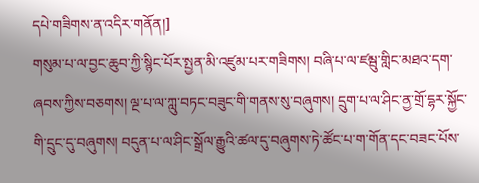དཔེ་གཟིགས་ན་འདིར་གནོན།]
གསུམ་པ་ལ་བྱང་ཆུབ་ཀྱི་སྙིང་པོར་སྤྱན་མི་འཛུམ་པར་གཟིགས། བཞི་པ་ལ་ཛམྦུ་གླིང་མཐའ་དག་ཞབས་ཀྱིས་བཅགས། ལྔ་པ་ལ་ཀླུ་བཏང་བཟུང་གི་གནས་སུ་བཞུགས། དྲུག་པ་ལ་ཤིང་ནྱ་གྲོ་དྷར་སྐྱོང་གི་དྲུང་དུ་བཞུགས། བདུན་པ་ལ་ཤིང་སྒྲོལ་རྒྱུའི་ཚལ་དུ་བཞུགས་ཏེ་ཚོང་པ་ག་གོན་དང་བཟང་པོས་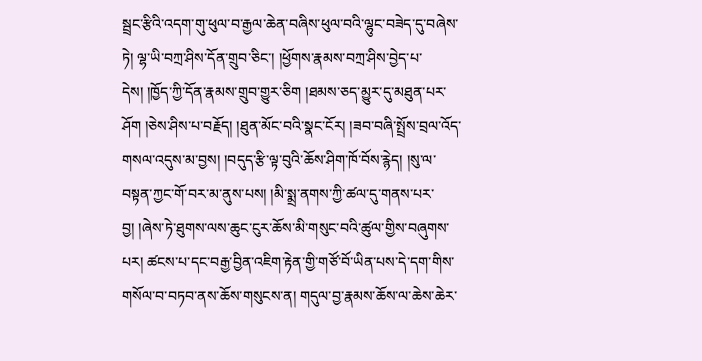སྦྲང་རྩིའི་འདག་གུ་ཕུལ་བ་རྒྱལ་ཆེན་བཞིས་ཕུལ་བའི་ལྷུང་བཟེད་དུ་བཞེས་ཏེ། ལྷ་ཡི་བཀྲ་ཤིས་དོན་གྲུབ་ཅིང་། །ཕྱོགས་རྣམས་བཀྲ་ཤིས་བྱེད་པ་དེས། །ཁྱོད་ཀྱི་དོན་རྣམས་གྲུབ་གྱུར་ཅིག །ཐམས་ཅད་མྱུར་དུ་མཐུན་པར་ཤོག །ཅེས་ཤིས་པ་བརྗོད། །ཐུན་མོང་བའི་སྣང་ངོར། །ཟབ་བཞི་སྤྲོས་བྲལ་འོད་གསལ་འདུས་མ་བྱས། །བདུད་རྩི་ལྟ་བུའི་ཆོས་ཤིག་ཁོ་བོས་རྙེད། །སུ་ལ་བསྟན་ཀྱང་གོ་བར་མ་ནུས་པས། །མི་སྨྲ་ནགས་ཀྱི་ཚལ་དུ་གནས་པར་བྱ། །ཞེས་ཏེ་ཐུགས་ལས་ཆུང་ངུར་ཆོས་མི་གསུང་བའི་ཚུལ་གྱིས་བཞུགས་པར། ཚངས་པ་དང་བརྒྱ་བྱིན་འཇིག་རྟེན་གྱི་གཙོ་བོ་ཡིན་པས་དེ་དག་གིས་གསོལ་བ་བཏབ་ནས་ཆོས་གསུངས་ན། གདུལ་བྱ་རྣམས་ཆོས་ལ་ཆེས་ཆེར་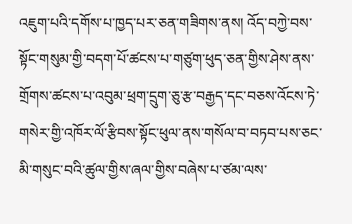འཇུག་པའི་དགོས་པ་ཁྱད་པར་ཅན་གཟིགས་ནས། འོད་བཀྱེ་བས་སྟོང་གསུམ་གྱི་བདག་པོ་ཚངས་པ་གཙུག་ཕུད་ཅན་གྱིས་ཤེས་ནས་གྲོགས་ཚངས་པ་འབུམ་ཕྲག་དྲུག་ཅུ་རྩ་བརྒྱད་དང་བཅས་འོངས་ཏེ་གསེར་གྱི་འཁོར་ལོ་རྩིབས་སྟོང་ཕུལ་ནས་གསོལ་བ་བཏབ་པས་ཅང་མི་གསུང་བའི་ཚུལ་གྱིས་ཞལ་གྱིས་བཞེས་པ་ཙམ་ལས་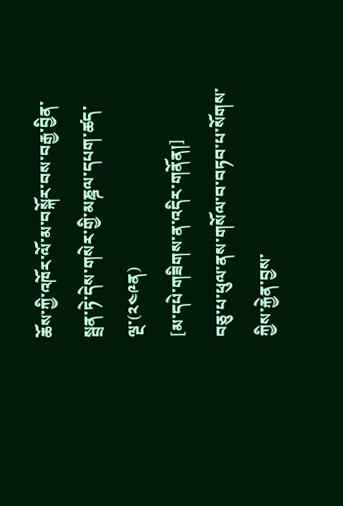ཆོས་ཀྱི་འཁོར་ལོ་མ་བསྐོར་བས་བརྒྱ་བྱིན་སྦྲན་ཏེ་དེས་གསེར་གྱི་མཎྜལ་དཔག་ཚད་ལྔ་(༢༤༩ན)
[མ་དཔེ་གཟིགས་ན་འདིར་གནོན།]
བཅུ་པ་ཕུལ་ནས་གསོལ་བ་བཏབ་པ་སོགས་ཀྱིས་རྐྱེན་བྱས་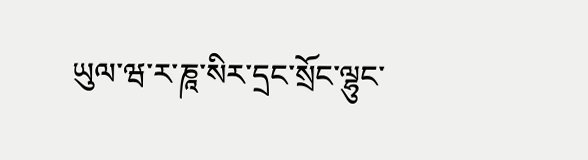ཡུལ་ཝ་ར་ཎཱ་སིར་དྲང་སྲོང་ལྷུང་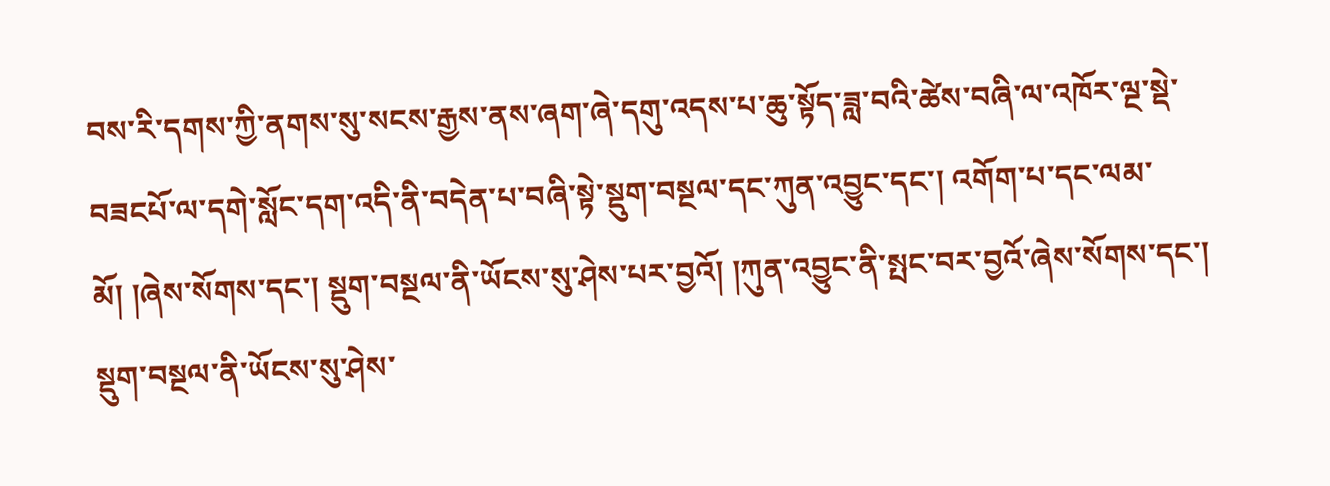བས་རི་དགས་ཀྱི་ནགས་སུ་སངས་རྒྱས་ནས་ཞག་ཞེ་དགུ་འདས་པ་ཆུ་སྟོད་ཟླ་བའི་ཚེས་བཞི་ལ་འཁོར་ལྔ་སྡེ་བཟངཔོ་ལ་དགེ་སློང་དག་འདི་ནི་བདེན་པ་བཞི་སྟེ་སྡུག་བསྔལ་དང་ཀུན་འབྱུང་དང་། འགོག་པ་དང་ལམ་མོ། །ཞེས་སོགས་དང་། སྡུག་བསྔལ་ནི་ཡོངས་སུ་ཤེས་པར་བྱའོ། །ཀུན་འབྱུང་ནི་སྤང་བར་བྱའོ་ཞེས་སོགས་དང་། སྡུག་བསྔལ་ནི་ཡོངས་སུ་ཤེས་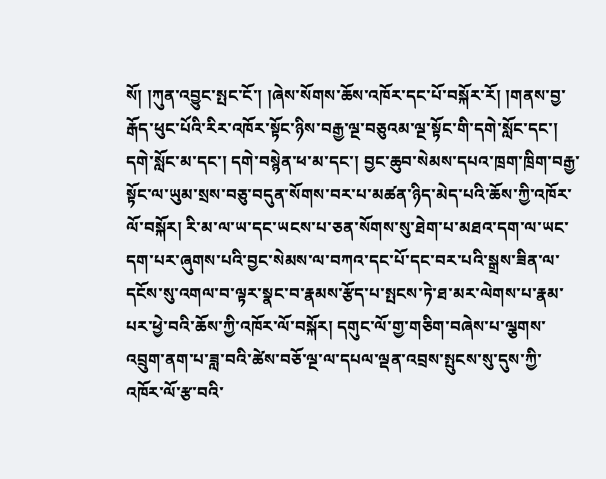སོ། །ཀུན་འབྱུང་སྤང་ངོ་། །ཞེས་སོགས་ཆོས་འཁོར་དང་པོ་བསྐོར་རོ། །གནས་བྱ་རྒོད་ཕུང་པོའི་རིར་འཁོར་སྟོང་ཉིས་བརྒྱ་ལྔ་བཅུའམ་ལྔ་སྟོང་གི་དགེ་སློང་དང་། དགེ་སློང་མ་དང་། དགེ་བསྙེན་ཕ་མ་དང་། བྱང་ཆུབ་སེམས་དཔའ་ཁྲག་ཁྲིག་བརྒྱ་སྟོང་ལ་ཡུམ་སྲས་བཅུ་བདུན་སོགས་བར་པ་མཚན་ཉིད་མེད་པའི་ཆོས་ཀྱི་འཁོར་ལོ་བསྐོར། རི་མ་ལ་ཡ་དང་ཡངས་པ་ཅན་སོགས་སུ་ཐེག་པ་མཐའ་དག་ལ་ཡང་དག་པར་ཞུགས་པའི་བྱང་སེམས་ལ་བཀའ་དང་པོ་དང་བར་པའི་སྒྲས་ཟིན་ལ་དངོས་སུ་འགལ་བ་ལྟར་སྣང་བ་རྣམས་རྩོད་པ་སྤངས་ཏེ་ཐ་མར་ལེགས་པ་རྣམ་པར་ཕྱེ་བའི་ཆོས་ཀྱི་འཁོར་ལོ་བསྐོར། དགུང་ལོ་གྱ་གཅིག་བཞེས་པ་ལྕགས་འབྲུག་ནག་པ་ཟླ་བའི་ཚེས་བཅོ་ལྔ་ལ་དཔལ་ལྡན་འབྲས་སྤུངས་སུ་དུས་ཀྱི་འཁོར་ལོ་རྩ་བའི་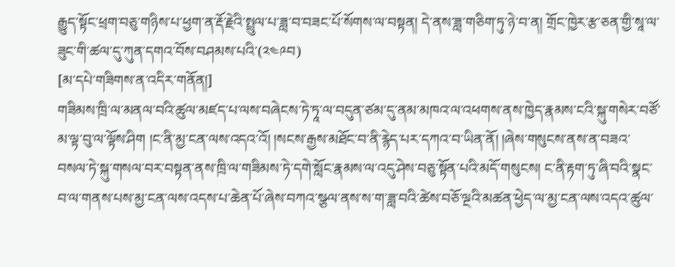རྒྱུད་སྟོང་ཕྲག་བཅུ་གཉིས་པ་ཕྱག་ན་རྡོ་རྗེའི་སྤྲུལ་པ་ཟླ་བ་བཟང་པོ་སོགས་ལ་བསྟན། དེ་ནས་ཟླ་གཅིག་ཏུ་ཉེ་བ་ན། གྲོང་ཁྱེར་རྩ་ཅན་གྱི་སཱ་ལ་ཟུང་གི་ཚལ་དུ་ཀུན་དགའ་བོས་བཤམས་པའི་(༢༤༩བ)
[མ་དཔེ་གཟིགས་ན་འདིར་གནོན།]
གཟིམས་ཁྲི་ལ་མནལ་བའི་ཚུལ་མཛད་པ་ལས་བཞེངས་ཏེ་ཏཱ་ལ་བདུན་ཙམ་དུ་ནམ་མཁའ་ལ་འཕགས་ནས་ཁྱེད་རྣམས་ངའི་སྐུ་གསེར་བཙོ་མ་ལྟ་བུ་ལ་ལྟོས་ཤིག །ང་ནི་མྱ་ངན་ལས་འདའ་འོ། །སངས་རྒྱས་མཐོང་བ་ནི་རྙེད་པར་དཀའ་བ་ཡིན་ནོ། །ཞེས་གསུངས་ནས་ན་བཟའ་བསལ་ཏེ་སྐུ་གསལ་བར་བསྟན་ནས་ཁྲི་ལ་གཟིམས་ཏེ་དགེ་སློང་རྣམས་ལ་འདུ་ཤེས་བཅུ་སྟོན་པའི་མདོ་གསུངས། ང་ནི་རྟག་ཏུ་ཞི་བའི་སྣང་བ་ལ་གནས་པས་མྱ་ངན་ལས་འདས་པ་ཆེན་པོ་ཞེས་བཀའ་སྩལ་ནས་ས་ག་ཟླ་བའི་ཚེས་བཅོ་ལྔའི་མཚན་ཕྱེད་ལ་མྱ་ངན་ལས་འདའ་ཚུལ་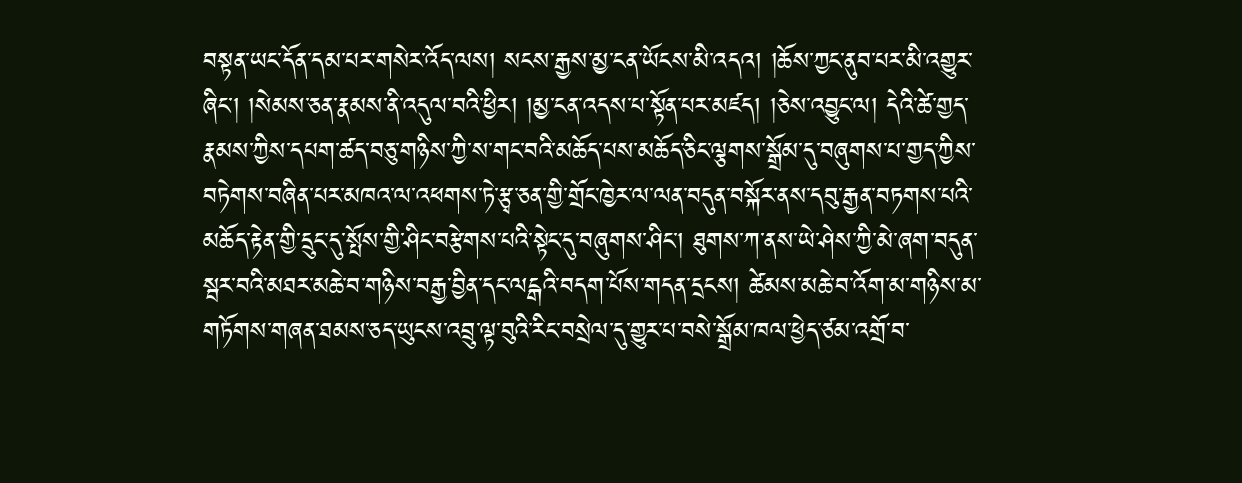བསྟན་ཡང་དོན་དམ་པར་གསེར་འོད་ལས། སངས་རྒྱས་མྱ་ངན་ཡོངས་མི་འདའ། །ཆོས་ཀྱང་ནུབ་པར་མི་འགྱུར་ཞིང་། །སེམས་ཅན་རྣམས་ནི་འདུལ་བའི་ཕྱིར། །མྱ་ངན་འདས་པ་སྟོན་པར་མཛད། །ཅེས་འབྱུང་ལ། དེའི་ཚེ་གྱད་རྣམས་ཀྱིས་དཔག་ཚད་བཅུ་གཉིས་ཀྱི་ས་གང་བའི་མཆོད་པས་མཆོད་ཅིང་ལྕགས་སྒྲོམ་དུ་བཞུགས་པ་གྱད་ཀྱིས་བཏེགས་བཞིན་པར་མཁའ་ལ་འཕགས་ཏེ་རྩྭ་ཅན་གྱི་གྲོང་ཁྱེར་ལ་ལན་བདུན་བསྐོར་ནས་དབུ་རྒྱན་བཏགས་པའི་མཆོད་རྟེན་གྱི་དྲུང་དུ་སྤོས་གྱི་ཤིང་བརྩེགས་པའི་སྟེང་དུ་བཞུགས་ཤིང་། ཐུགས་ཀ་ནས་ཡེ་ཤེས་ཀྱི་མེ་ཞག་བདུན་སྦར་བའི་མཐར་མཆེ་བ་གཉིས་བརྒྱ་བྱིན་དང་ལངྒའི་བདག་པོས་གདན་དྲངས། ཚེམས་མཆེ་བ་འོག་མ་གཉིས་མ་གཏོགས་གཞན་ཐམས་ཅད་ཡུངས་འབྲུ་ལྟ་བུའི་རིང་བསྲེལ་དུ་གྱུར་པ་བསེ་སྒྲོམ་ཁལ་ཕྱེད་ཙམ་འགྲོ་བ་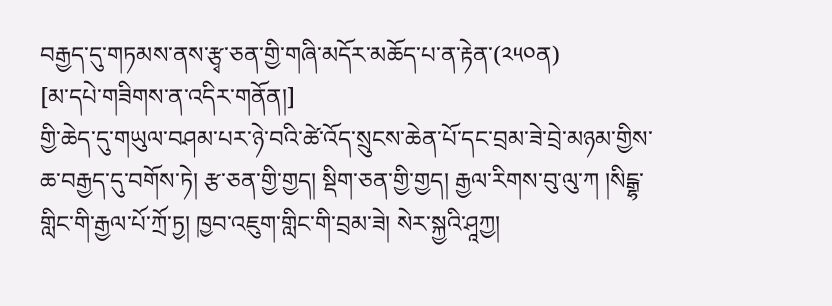བརྒྱད་དུ་གཏམས་ནས་རྩྭ་ཅན་གྱི་གཞི་མདོར་མཆོད་པ་ན་རྟེན་(༢༥༠ན)
[མ་དཔེ་གཟིགས་ན་འདིར་གནོན།]
གྱི་ཆེད་དུ་གཡུལ་བཤམ་པར་ཉེ་བའི་ཚེ་འོད་སྲུངས་ཆེན་པོ་དང་བྲམ་ཟེ་བྲེ་མཉམ་གྱིས་ཆ་བརྒྱད་དུ་བགོས་ཏེ། རྩ་ཅན་གྱི་གྱད། སྡིག་ཅན་གྱི་གྱད། རྒྱལ་རིགས་བུ་ལུ་ཀ །སིངྒྷ་གླིང་གི་རྒྱལ་པོ་ཀྲོ་ཏྱ། ཁྱབ་འཇུག་གླིང་གི་བྲམ་ཟེ། སེར་སྐྱའི་ཤཱཀྱ།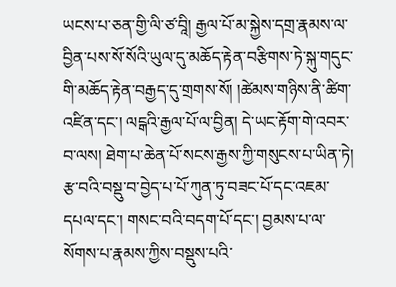ཡངས་པ་ཅན་གྱི་ལི་ཙ་བཱི། རྒྱལ་པོ་མ་སྐྱེས་དགྲ་རྣམས་ལ་བྱིན་པས་སོ་སོའི་ཡུལ་དུ་མཆོད་རྟེན་བརྩིགས་ཏེ་སྐུ་གདུང་གི་མཆོད་རྟེན་བརྒྱད་དུ་གྲགས་སོ། །ཚེམས་གཉིས་ནི་ཚིག་འཛིན་དང་། ལངྒའི་རྒྱལ་པོ་ལ་བྱིན། དེ་ཡང་རྟོག་གེ་འབར་བ་ལས། ཐེག་པ་ཆེན་པོ་སངས་རྒྱས་ཀྱི་གསུངས་པ་ཡིན་ཏེ། རྩ་བའི་བསྡུ་བ་བྱེད་པ་པོ་ཀུན་ཏུ་བཟང་པོ་དང་འཇམ་དཔལ་དང་། གསང་བའི་བདག་པོ་དང་། བྱམས་པ་ལ་སོགས་པ་རྣམས་ཀྱིས་བསྡུས་པའི་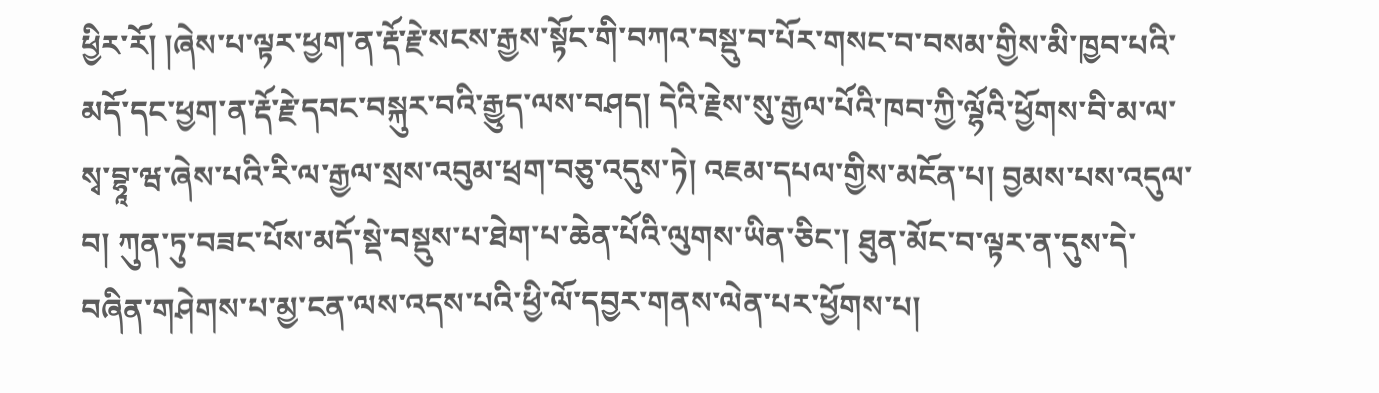ཕྱིར་རོ། །ཞེས་པ་ལྟར་ཕྱག་ན་རྡོ་རྗེ་སངས་རྒྱས་སྟོང་གི་བཀའ་བསྡུ་བ་པོར་གསང་བ་བསམ་གྱིས་མི་ཁྱབ་པའི་མདོ་དང་ཕྱག་ན་རྡོ་རྗེ་དབང་བསྐུར་བའི་རྒྱུད་ལས་བཤད། དེའི་རྗེས་སུ་རྒྱལ་པོའི་ཁབ་ཀྱི་ལྷོའི་ཕྱོགས་བི་མ་ལ་སྭ་བྷཱ་ཝ་ཞེས་པའི་རི་ལ་རྒྱལ་སྲས་འབུམ་ཕྲག་བཅུ་འདུས་ཏེ། འཇམ་དཔལ་གྱིས་མངོན་པ། བྱམས་པས་འདུལ་བ། ཀུན་ཏུ་བཟང་པོས་མདོ་སྡེ་བསྡུས་པ་ཐེག་པ་ཆེན་པོའི་ལུགས་ཡིན་ཅིང་། ཐུན་མོང་བ་ལྟར་ན་དུས་དེ་བཞིན་གཤེགས་པ་མྱ་ངན་ལས་འདས་པའི་ཕྱི་ལོ་དབྱར་གནས་ལེན་པར་ཕྱོགས་པ།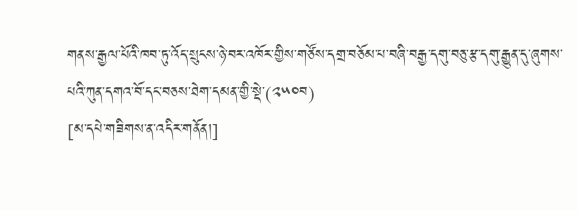གནས་རྒྱལ་པོའི་ཁབ་ཏུ་འོད་སྲུངས་ཉེ་བར་འཁོར་གྱིས་གཙོས་དགྲ་བཅོམ་པ་བཞི་བརྒྱ་དགུ་བཅུ་རྩ་དགུ་རྒྱུན་དུ་ཞུགས་པའི་ཀུན་དགའ་བོ་དང་བཅས་ཐེག་དམན་གྱི་སྡེ་(༢༥༠བ)
[མ་དཔེ་གཟིགས་ན་འདིར་གནོན།]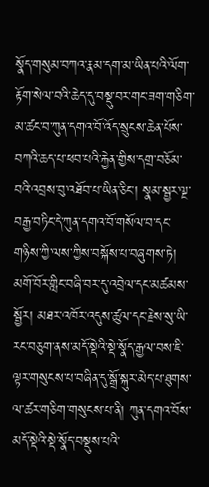སྣོད་གསུམ་བཀའ་རྣམ་དག་མ་ཡིན་པའི་ལོག་རྟོག་སེལ་བའི་ཆེད་དུ་བསྡུ་བར་གང་ཟག་གཅིག་མ་ཚང་བ་ཀུན་དགའ་བོ་འོད་སྲུངས་ཆེན་པོས་བཀའི་ཆད་པ་ཕབ་པའི་རྐྱེན་གྱིས་དགྲ་བཅོམ་བའི་འབྲས་བུ་འཐོབ་པ་ཡིན་ཅིང་། སྣམ་སྦྱར་ལྔ་བརྒྱ་བཏིང་དེ་ཀུན་དགའ་བོ་གསོལ་བ་དང་གཉིས་ཀྱི་ལས་ཀྱིས་བསྐོས་པ་བཞུགས་ཏེ། མགོ་བོར་གླིང་བཞི་བར་དུ་འབྲེལ་དང་མཚམས་སྦྱོར། མཐར་འཁོར་འདུས་ཚུལ་དང་རྗེས་སུ་ཡི་རང་བཅུག་ནས་མདོ་སྡེའི་སྡེ་སྣོད་རྒྱལ་བས་ཇི་ལྟར་གསུངས་པ་བཞིན་དུ་སྒྲོ་སྐུར་མེད་པ་ཐུགས་ལ་ཚར་གཅིག་གསུངས་པ་ནི། ཀུན་དགའ་བོས་མདོ་སྡེའི་སྡེ་སྣོད་བསྡུས་པའི་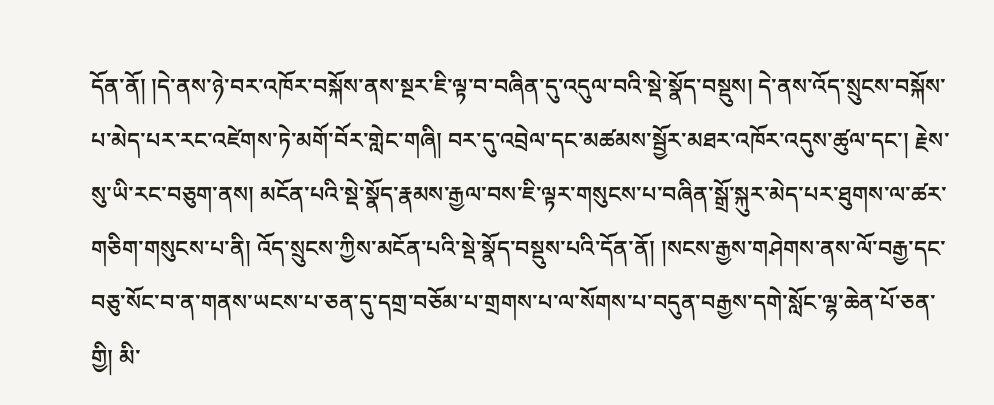དོན་ནོ། །དེ་ནས་ཉེ་བར་འཁོར་བསྐོས་ནས་སྔར་ཇི་ལྟ་བ་བཞིན་དུ་འདུལ་བའི་སྡེ་སྣོད་བསྡུས། དེ་ནས་འོད་སྲུངས་བསྐོས་པ་མེད་པར་རང་འཛེགས་ཏེ་མགོ་བོར་གླེང་གཞི། བར་དུ་འབྲེལ་དང་མཚམས་སྦྱོར་མཐར་འཁོར་འདུས་ཚུལ་དང་། རྗེས་སུ་ཡི་རང་བཅུག་ནས། མངོན་པའི་སྡེ་སྣོད་རྣམས་རྒྱལ་བས་ཇི་ལྟར་གསུངས་པ་བཞིན་སྒྲོ་སྐུར་མེད་པར་ཐུགས་ལ་ཚར་གཅིག་གསུངས་པ་ནི། འོད་སྲུངས་ཀྱིས་མངོན་པའི་སྡེ་སྣོད་བསྡུས་པའི་དོན་ནོ། །སངས་རྒྱས་གཤེགས་ནས་ལོ་བརྒྱ་དང་བཅུ་སོང་བ་ན་གནས་ཡངས་པ་ཅན་དུ་དགྲ་བཅོམ་པ་གྲགས་པ་ལ་སོགས་པ་བདུན་བརྒྱས་དགེ་སློང་ལྷ་ཆེན་པོ་ཅན་གྱི། མི་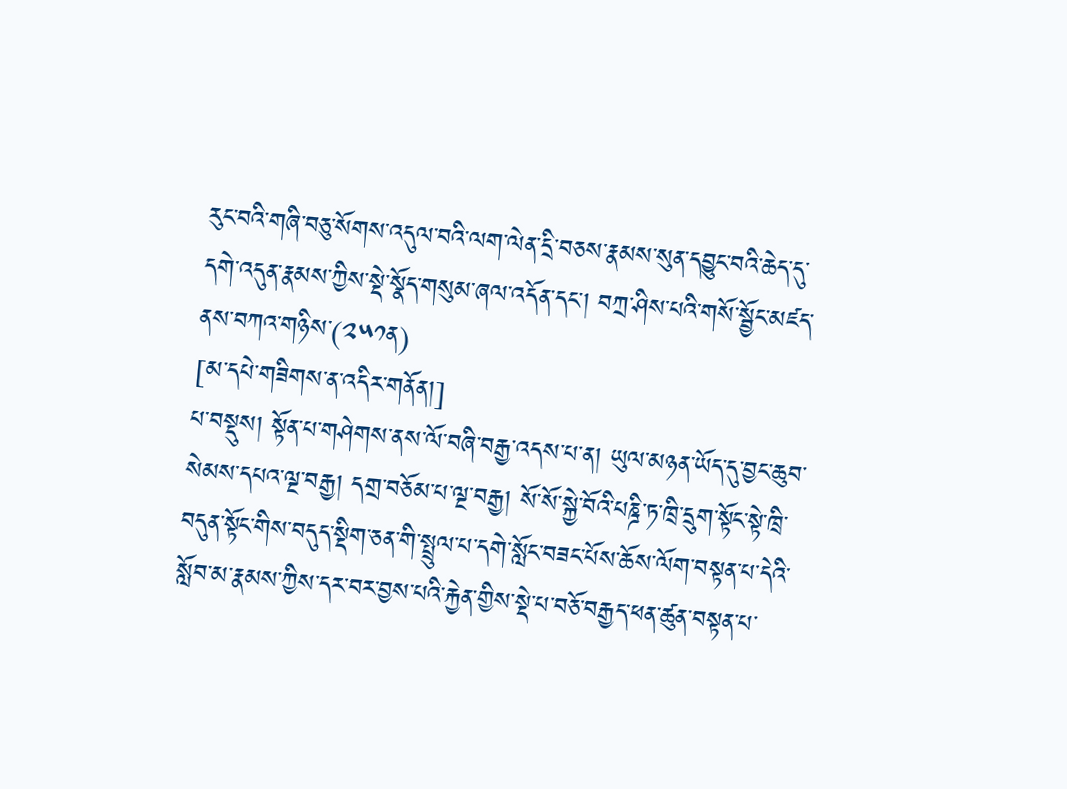རུང་བའི་གཞི་བཅུ་སོགས་འདུལ་བའི་ལག་ལེན་དྲི་བཅས་རྣམས་སུན་དབྱུང་བའི་ཆེད་དུ་དགེ་འདུན་རྣམས་ཀྱིས་སྡེ་སྣོད་གསུམ་ཞལ་འདོན་དང་། བཀྲ་ཤིས་པའི་གསོ་སྦྱོང་མཛད་ནས་བཀའ་གཉིས་(༢༥༡ན)
[མ་དཔེ་གཟིགས་ན་འདིར་གནོན།]
པ་བསྡུས། སྟོན་པ་གཤེགས་ནས་ལོ་བཞི་བརྒྱ་འདས་པ་ན། ཡུལ་མཉན་ཡོད་དུ་བྱང་ཆུབ་སེམས་དཔའ་ལྔ་བརྒྱ། དགྲ་བཅོམ་པ་ལྔ་བརྒྱ། སོ་སོ་སྐྱེ་བོའི་པཎྜི་ཏ་ཁྲི་དྲུག་སྟོང་སྟེ་ཁྲི་བདུན་སྟོང་གིས་བདུད་སྡིག་ཅན་གི་སྤྲུལ་པ་དགེ་སློང་བཟང་པོས་ཆོས་ལོག་བསྟན་པ་དེའི་སློབ་མ་རྣམས་ཀྱིས་དར་བར་བྱས་པའི་རྐྱེན་གྱིས་སྡེ་པ་བཅོ་བརྒྱད་ཕན་ཚུན་བསྟན་པ་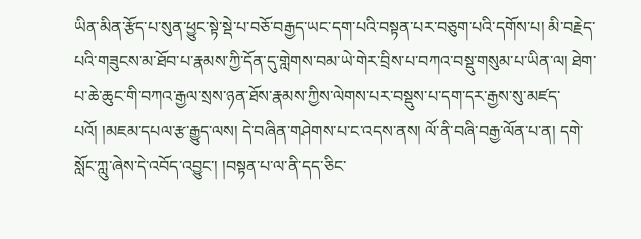ཡིན་མིན་རྩོད་པ་སུན་ཕྱུང་སྟེ་སྡེ་པ་བཅོ་བརྒྱད་ཡང་དག་པའི་བསྟན་པར་བཅུག་པའི་དགོས་པ། མི་བརྗེད་པའི་གཟུངས་མ་ཐོབ་པ་རྣམས་ཀྱི་དོན་དུ་གླེགས་བམ་ཡེ་གེར་བྲིས་པ་བཀའ་བསྡུ་གསུམ་པ་ཡིན་ལ། ཐེག་པ་ཆེ་ཆུང་གི་བཀའ་རྒྱལ་སྲས་ཉན་ཐོས་རྣམས་ཀྱིས་ལེགས་པར་བསྡུས་པ་དག་དར་རྒྱས་སུ་མཛད་པའོ། །མཇམ་དཔལ་རྩ་རྒྱུད་ལས། དེ་བཞིན་གཤེགས་པ་ང་འདས་ནས། ལོ་ནི་བཞི་བརྒྱ་ལོན་པ་ན། དགེ་སློང་ཀླུ་ཞེས་དེ་འབོད་འབྱུང་། །བསྟན་པ་ལ་ནི་དད་ཅིང་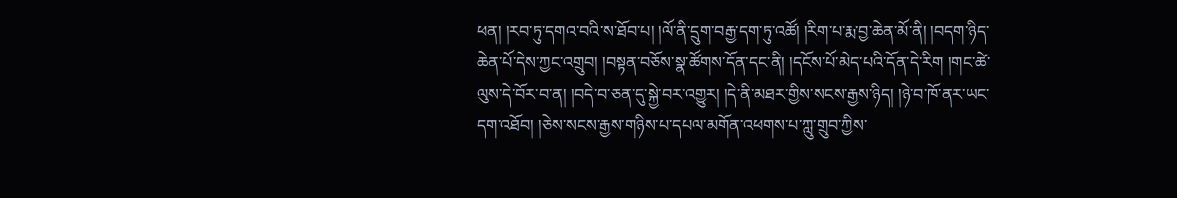ཕན། །རབ་ཏུ་དགའ་བའི་ས་ཐོབ་པ། །ལོ་ནི་དྲུག་བརྒྱ་དག་ཏུ་འཚོ། །རིག་པ་རྨ་བྱ་ཆེན་མོ་ནི། །བདག་ཉིད་ཆེན་པོ་དེས་ཀྱང་འགྲུབ། །བསྟན་བཅོས་སྣ་ཚོགས་དོན་དང་ནི། །དངོས་པོ་མེད་པའི་དོན་དེ་རིག །གང་ཚེ་ལུས་དེ་བོར་བ་ན། །བདེ་བ་ཅན་དུ་སྐྱེ་བར་འགྱུར། །དེ་ནི་མཐར་གྱིས་སངས་རྒྱས་ཉིད། །ཉེ་བ་ཁོ་ནར་ཡང་དག་འཐོབ། །ཅེས་སངས་རྒྱས་གཉིས་པ་དཔལ་མགོན་འཕགས་པ་ཀླུ་གྲུབ་ཀྱིས་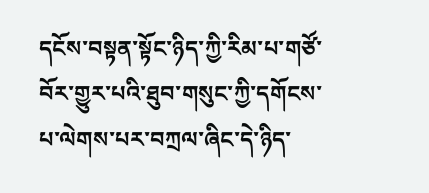དངོས་བསྟན་སྟོང་ཉིད་ཀྱི་རིམ་པ་གཙོ་བོར་གྱུར་པའི་ཐུབ་གསུང་ཀྱི་དགོངས་པ་ལེགས་པར་བཀྲལ་ཞིང་དེ་ཉིད་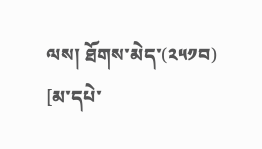ལས། ཐོགས་མེད་(༢༥༡བ)
[མ་དཔེ་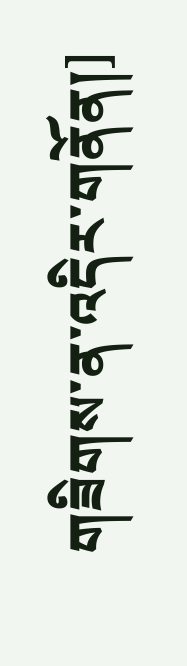གཟིགས་ན་འདིར་གནོན།]